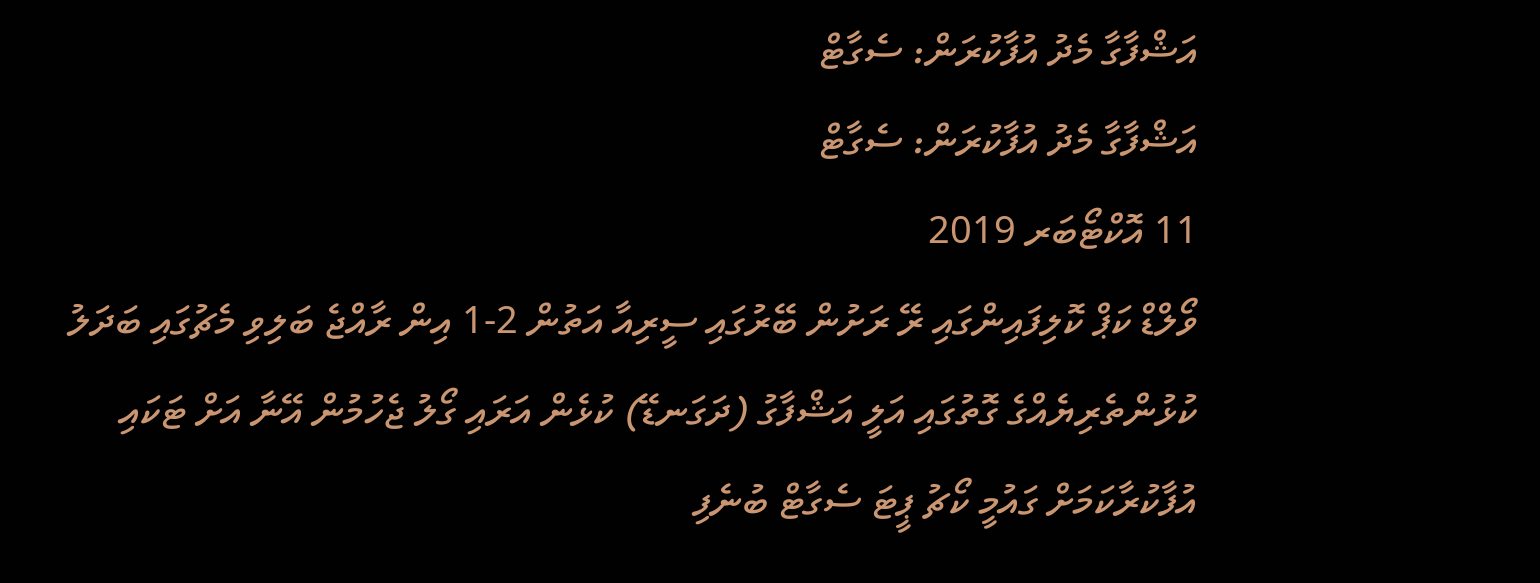އަޝްފާގާ މެދު އުފާކުރަން: ސެގާޓް
އަޝްފާގާ މެދު އުފާކުރަން: ސެގާޓް
11 އޮކްޓޯބަރ 2019
ވޯލްޑް ކަޕް ކޮލިފައިންގައި ރޭ ރަށުން ބޭރުގައި ސީރިއާ އަތުން 2-1 އިން ރާއްޖެ ބަލިވި މެޗުގައި ބަދަލު ކުޅުންތެރިޔެއްގެ ގޮތުގައި އަލީ އަޝްފާގު (ދަގަނޑޭ) ކުޅެން އަރައި ގޯލު ޖެހުމުން އޭނާ އަށް ޓަކައި އުފާކުރާކަމަށް ގައުމީ ކޯޗު ޕީޓަ ސެގާޓް ބުނެފި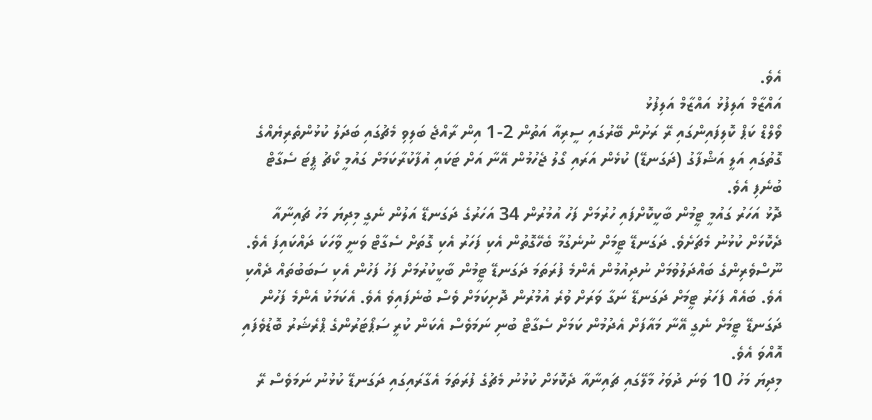އެވެ.
އައްޒާމް އަލިފުޅު އައްޒާމް އަލިފުޅު
ވޯލްޑް ކަޕް ކޮލިފައިންގައި ރޭ ރަށުން ބޭރުގައި ސީރިއާ އަތުން 2-1 އިން ރާއްޖެ ބަލިވި މެޗުގައި ބަދަލު ކުޅުންތެރިޔެއްގެ ގޮތުގައި އަލީ އަޝްފާގު (ދަގަނޑޭ) ކުޅެން އަރައި ގޯލު ޖެހުމުން އޭނާ އަށް ޓަކައި އުފާކުރާކަމަށް ގައުމީ ކޯޗު ޕީޓަ ސެގާޓް ބުނެފި އެވެ.
ދޮޅު އަހަރު ގައުމީ ޓީމުން ބާކީކޮށްފައި ހުރުމަށް ފަހު އުމުރުން 34 އަހަރުގެ ދަގަނޑޭ އަލުން ނެގީ މިދިޔަ މަހު ޗައިނާއާ ދެކޮޅަށް ކުޅުނު މެޗަށެވެ. ދަގަނޑޭ ޓީމަށް ނުނެގުމާ ބެހޭގޮތުން އެކި ފަހަރު އެކި ގޮތަށް ސެގާޓް ވަނީ ވާހަކަ ދައްކައިފަ އެވެ. ނޫސްވެރިންގެ ބައްދަލުވުމަށް ނުދިއުމުން އެންމެ ފުރަތަމަ ދަގަނޑޭ ޓީމުން ބާކީކުރުމަށް ފަހު ފަހުން އެކި ސަބަބުތައް ދެއްކި އެވެ. ބައެއް ފަހަރު ޓީމަށް ދަގަނޑޭ ނަގާ ވަރަށް ވުރެ އުމުރުން ދޮށިކަމަށް ވެސް ބުނެފައިވެ އެވެ. އެކަމަކު އެންމެ ފަހުން ދަގަނޑޭ ޓީމަށް ނެގީ އޭނާ މައާފަށް އެދުމުން ކަމަށް ސެގާޓް ބުނި ނަމަވެސް އެކަން ކުރީ ސަޕޯޓަރުންގެ ޕްރެޝަރު ބޮޑުވެފައި އޮއްވަ އެވެ.
މިދިޔަ މަހު 10 ވަނަ ދުވަހު މާލޭގައި ޗައިނާއާ ދެކޮޅަށް ކުޅުނު މެޗުގެ ފުރަތަމަ އެގާރައިގައި ދަގަނޑޭ ކުޅުނު ނަމަވެސް ރޭ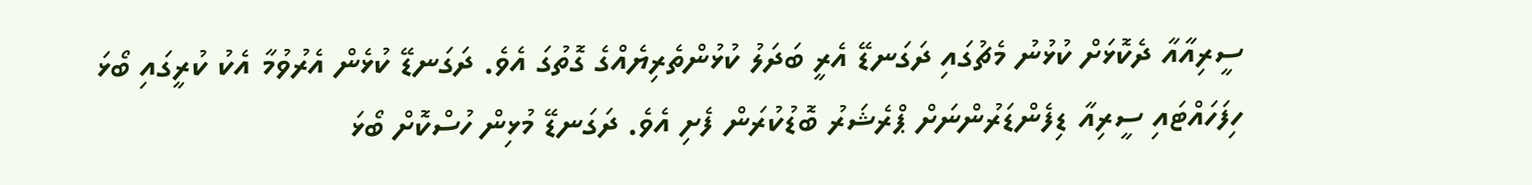ސީރިއާއާ ދެކޮޅަށް ކުޅުނު މެޗުގައި ދަގަނޑޭ އެރީ ބަދަލު ކުޅުންތެރިޔެއްގެ ގޮތުގަ އެވެ. ދަގަނޑޭ ކުޅެން އެރުވުމާ އެކު ކުރީގައި ބޯޅަ ހިފަހައްޓައި ސީރިއާ ޑިފެންޑަރުންނަށް ޕްރެޝަރު ބޮޑުކުރަން ފެށި އެވެ. ދަގަނޑޭ މުޅިން ހުސްކޮށް ބޯޅަ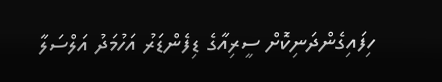ހިފައިގެންދަނިކޮށް ސީރިއާގެ ޑިފެންޑަރު އަހުމަދު އަލްސަލާ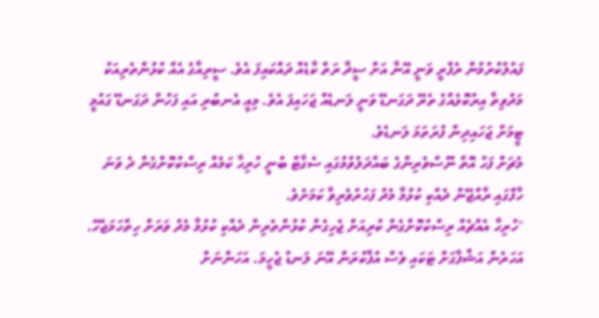ފައުލުކުރުމުން ރެފްރީ ވަނީ އޭނާ އަށް ސީދާ ރަތް ކާޑެއް ދައްކައިފަ އެވެ. ސީރިއާގެ އެއް ކުޅުންތެރިއަކު މަދުވިތާ އިރުކޮޅެއްގެ ތެރޭ ދަގަނޑޭ ވަނީ ލަނޑެއް ޖަހައިފަ އެވެ. މިއީ އެނބުރި އައި ފަހުން ދަގަނޑޭ ގައުމީ ޓީމަށް ޖަހައިދިން ފުރަތަމަ ލަނޑެވެ.
މެޗަށް ފަހު އޮތް ނޫސްވެރިންގެ ބައްދަލުވުމުގައި ސެގާޓް ބުނީ ހުރިހާ ކަމެއް ރިސްކުކޮށްގެން ދެ ވަނަ ހާފްގައި ރާއްޖޭން ދެއްކި ކުޅުމާ މެދު ފަހުރުވެރިވާ ކަމަށެވެ.
"ހުރިހާ އެއްޗެއް ރިސްކުކޮށްގެން ކުރިއަށް ޖެހިގެން ކުޅުންތެރިން ދެއްކި ކުޅުމާ މެދު ވަރަށް ހިތްހަމަޖެހޭ. އަހަރެން އަޝްފާގަށް ޓަކައި ވެސް އުފާކުރަން އޭނަ ލަނޑު ޖެހީމަ. އަހަންނަށް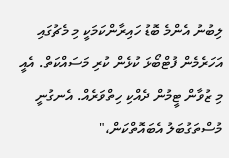ލިބުނު އެންމެ ބޮޑު ހައިރާންކަމަކީ މި މެޗުގައި އަހަރެމެން ފުޓްބޯޅަ ކުޅެން ކުރި މަސައްކަތް. އެއީ މި ޒުވާން ޓީމުން ދެއްކި ހިތްވަރެއް. އެނގުނީ މުސްތަގުބަލު އެބައޮތްކަން،"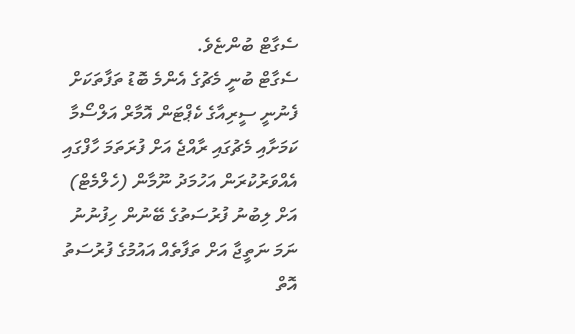ސެގާޓް ބުންޏެވެ.
ސެގާޓް ބުނީ މެޗުގެ އެންމެ ބޮޑު ތަފާތަކަށް ފެނުނީ ސީރިއާގެ ކެޕްޓަން އޮމާރް އަލްސޯމާ ކަމަށާއި މެޗުގައި ރާއްޖެ އަށް ފުރަތަމަ ހާފްގައި އެއްވަރުކުރަން އަހުމަދު ނޫމާން (ހެލްމެޓް) އަށް ލިބުނު ފުރުސަތުގެ ބޭނުން ހިފުނުނު ނަމަ ނަތީޖާ އަށް ތަފާތެއް އައުމުގެ ފުރުސަތު އޮތް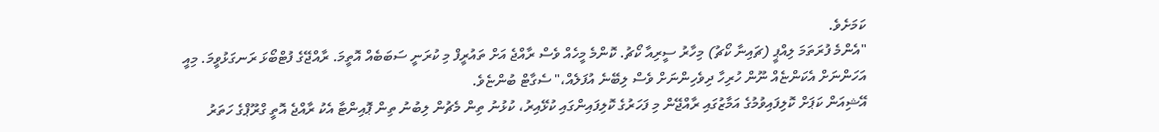ކަމަށެވެ.
"އެންމެ ފުރަތަމަ ލިއްޕީ (ޗައިނާ ކޯޗު) މިހާރު ސީރިއާ ކޯޗު. ކޮންމެ މީހެއް ވެސް ރާއްޖެ އަށް ތައުރީފް މި ކުރަނީ ސަބަބެއް އޮތީމަ. ރާއްޖޭގެ ފުޓްބޯޅަ ރަނގަޅުވީމަ. މިއީ އަހަންނަށް އެކަންޏެއް ނޫން ހުރިހާ ދިވެހިންނަށް ވެސް ލިބޭނެ އުފަލެއް،" ސެގާޓް ބުންޏެވެ.
އޭޝިއަން ކަޕަށް ކޮލިފައިވުމުގެ އަމާޒުގައި ރާއްޖޭން މި ފަހަރުގެ ކޮލިފައިންގައި ކުޅޭއިރު، ކުޅުނު ތިން މެޗުން ލިބުނު ތިން ޕޮއިންޓާ އެކު ރާއްޖެ އޮތީ ގްރޫޕްގެ ހަތަރު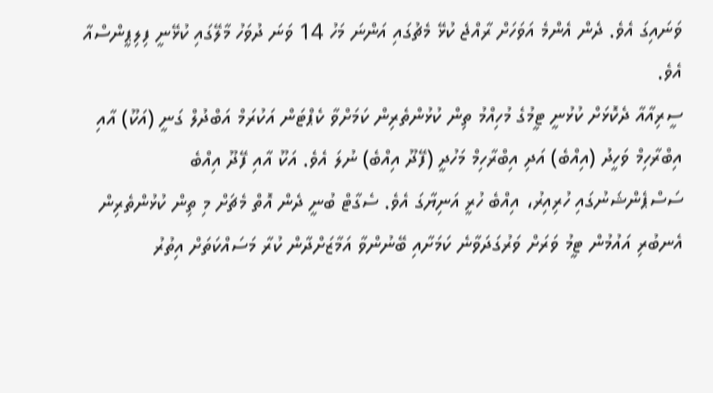ވަނައިގަ އެވެ. ދެން އެންމެ އަވަހަށް ރާއްޖެ ކުޅޭ މެޗުގައި އަންނަ މަހު 14 ވަނަ ދުވަހު މާލޭގައި ކުޅޭނީ ފިލިޕީންސްއާ އެވެ.
ސީރިއާއާ ދެކޮޅަށް ކުޅުނީ ޓީމުގެ މުހިއްމު ތިން ކުޅުންތެރިން ކަމަށްވާ ކެޕްޓަން އަކުރަމް އަބްދުލް ގަނީ (އަކޫ) އާއި އިބްރާހިމް ވަހީދު (އިއްބެ) އަދި އިބްރާހިމް މަހުދީ (ފޭދޫ އިއްބެ) ނުލަ އެވެ. އަކޫ އާއި ފޭދޫ އިއްބެ ސަސްޕެންޝަނުގައި ހުރިއިރު، އިއްބެ ހުރީ އަނިޔާގަ އެވެ. ސެގާޓް ބުނީ ދެން އޮތް މެޗަށް މި ތިން ކުޅުންތެރިން އެނބުރި އައުމުން ޓީމު ވަރަށް ވަރުގަދަވާނެ ކަމަށާއި ބޭނުންވާ އަމާޒަށްދާން ކުރާ މަސައްކަތަށް އިތުރު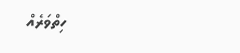ހިތްވަރެއް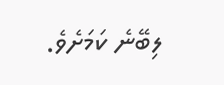ލިބޭނެ ކަމަށެވެ.